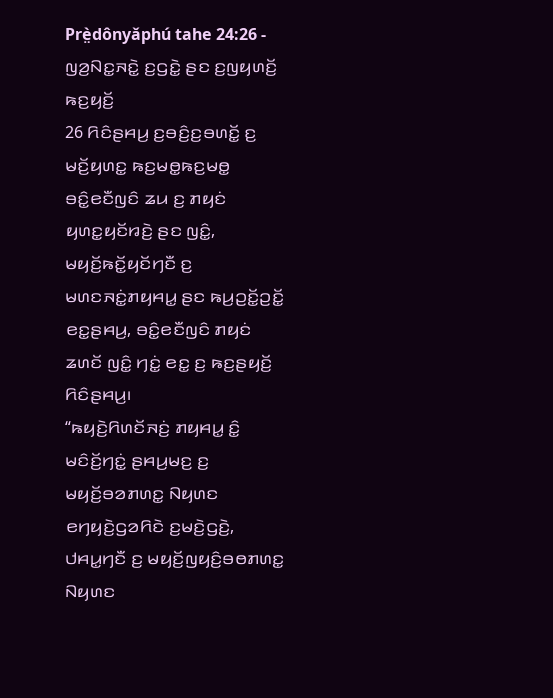Prè̤dônyǎphú tahe 24:26 - ꤜꤤ꤬ꤡꤢ꤭ꤏꤢꤧ꤭ ꤢ꤬ꤞꤢꤧ꤭ ꤔꤢ ꤢ꤬ꤜꤟꤛꤢꤩ꤬ ꤒꤢ꤬ꤟꤢꤩ꤬
26 ꤖꤢꤨꤔꤌꤣ꤬ ꤢ꤬ꤋꤢꤨ꤬ꤢ꤬ꤋꤛꤢꤩ꤭ ꤢ꤬ ꤗꤢꤩ꤬ꤟꤛꤢ꤭ ꤒꤢ꤬ꤗꤥ꤭ꤒꤢ꤬ꤗꤥ꤭ ꤋꤢꤨ꤭ꤕꤢꤪꤜꤢꤨ ꤘꤣ ꤢ꤬ ꤊꤟꤢꤦ ꤟꤛꤢ꤭ꤟꤢꤩꤙꤢꤧ꤬ ꤔꤢ ꤜꤢꤨ꤭, ꤗꤟꤢꤩ꤬ꤒꤢꤩ꤭ꤟꤢꤩꤚꤢꤪ ꤢ꤬ ꤗꤛꤢꤏꤢꤦ꤭ꤊꤟꤌꤣ꤭ ꤔꤢ ꤒꤣ꤬ꤑꤢꤩ꤭ꤑꤢꤩ꤭ ꤕꤢ꤭ꤔꤌꤣ꤬, ꤋꤢꤨ꤭ꤕꤢꤪꤜꤢꤨ ꤊꤟꤢꤦ ꤘꤛꤢꤩ ꤜꤢꤨ꤭ ꤚꤢꤦ꤭ ꤕꤢ꤭ ꤢ꤬ ꤒꤢ꤬ꤔꤟꤢꤩ꤬ ꤖꤢꤨꤔꤌꤣ꤬꤯
“ꤒꤟꤢꤧ꤬ꤖꤛꤢꤩꤏꤢꤦ꤬ ꤊꤟꤌꤣ꤭ ꤢꤨ꤭ ꤗꤢꤨꤢꤩ꤬ꤚꤢꤦ꤭ ꤔꤌꤣ꤬ꤗꤢ꤬ ꤢ꤬ ꤗꤟꤢꤩ꤬ꤋꤤꤊꤛꤢ꤭ ꤡꤟꤛꤢ ꤕꤚꤟꤢꤧ꤬ꤞꤤꤖꤢꤧ ꤢ꤬ꤗꤢꤧ꤬ꤞꤢꤧ꤬, ꤓꤌꤣ꤭ꤚꤢꤪ ꤢ꤬ ꤗꤟꤢꤩ꤬ꤜꤟꤢꤨ꤬ꤋꤥꤊꤛꤢ꤭ ꤡꤟꤛꤢ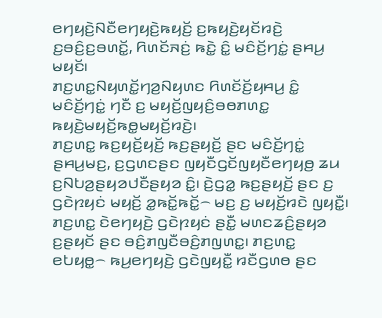ꤕꤚꤟꤢꤧ꤬ꤡꤢꤪꤕꤚꤟꤢꤧ꤬ꤒꤟꤢꤩ꤬ ꤢ꤬ꤒꤟꤢꤧ꤬ꤟꤢꤩꤙꤢꤧ꤬ ꤢ꤬ꤋꤢꤨ꤬ꤢ꤬ꤋꤛꤢꤩ꤭, ꤖꤛꤢꤩꤏꤢꤦ꤬ ꤒꤢꤧ꤭ ꤢꤨ꤭ ꤗꤢꤨꤢꤩ꤬ꤚꤢꤦ꤭ ꤔꤌꤣ꤬ ꤗꤟꤢꤩ꤯
ꤊꤢ꤬ꤛꤢ꤭ꤡꤟꤛꤢꤩ꤭ꤚꤤ꤬ꤡꤟꤛꤢ ꤖꤛꤢꤩꤢꤩ꤬ꤟꤌꤣ꤬ ꤢꤨ꤭ ꤗꤢꤨꤢꤩ꤬ꤚꤢꤦ꤭ ꤚꤢꤪ ꤢ꤬ ꤗꤟꤢꤩ꤬ꤜꤟꤢꤨ꤬ꤋꤥꤊꤛꤢ꤭ ꤒꤟꤢꤧ꤬ꤗꤟꤢꤩ꤬ꤒꤥ꤭ꤗꤟꤢꤩ꤬ꤙꤢꤧ꤬꤯
ꤊꤢ꤬ꤛꤢ꤭ ꤒꤢ꤬ꤟꤢꤩ꤬ꤟꤢꤩ꤬ ꤒꤢ꤬ꤔꤟꤢꤩ꤬ ꤔꤢ ꤗꤢꤨꤢꤩ꤬ꤚꤢꤦ꤭ ꤔꤌꤣ꤬ꤗꤢ꤬, ꤢ꤬ꤞꤛꤢꤔꤢ ꤜꤟꤢꤪꤞꤢꤩꤜꤟꤢꤪꤕꤚꤟꤥ꤬ ꤘꤣ ꤢ꤬ꤡꤝꤤ꤬ꤔꤟꤤꤓꤢꤪꤔꤟꤤ ꤢꤨ꤭꤯ ꤢꤧ꤬ꤞꤤ꤭ ꤒꤢ꤬ꤔꤟꤢꤩ꤬ ꤔꤢ ꤢ꤬ ꤞꤢꤧꤐꤟꤢꤦ ꤗꤟꤢꤩ꤬ ꤤ꤭ꤒꤢꤩ꤭ꤒꤢꤩ꤭꤮ ꤗꤢ꤬ ꤢ꤬ ꤗꤟꤢꤩ꤬ꤙꤢꤧ ꤜꤟꤢꤪ꤭꤯
ꤊꤢ꤬ꤛꤢ꤭ ꤢꤧꤕꤚꤟꤢꤧ꤬ ꤞꤢꤧꤐꤟꤢꤦ ꤔꤢꤪ꤭ ꤗꤛꤢꤘꤢꤨ꤬ꤔꤟꤤ ꤢ꤬ꤔꤟꤢꤩ ꤔꤢ ꤋꤢꤨ꤬ꤊꤜꤢꤪꤋꤢꤨ꤬ꤊꤜꤛꤢ꤭꤯ ꤊꤢ꤬ꤛꤢ꤭ ꤕꤝꤟꤥ꤭꤮ ꤒꤣ꤬ꤕꤚꤟꤢꤧ꤬ ꤞꤢꤧꤜꤟꤢꤪ꤭ ꤙꤢꤪꤞꤛꤥ ꤔꤢ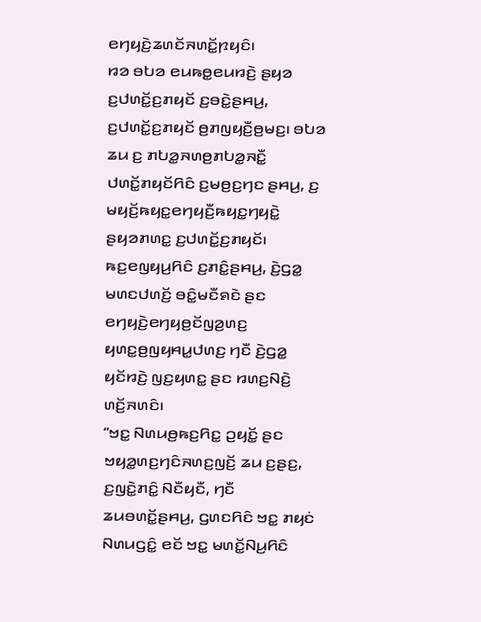ꤕꤚꤟꤢꤧ꤬ꤘꤛꤢꤩꤏꤛꤢꤩ꤭ꤐꤟꤢꤨ꤯
ꤙꤤ ꤋꤝꤤ ꤕꤣꤒꤥ꤭ꤕꤣꤙꤢꤧ꤬ ꤔꤟꤤ ꤢ꤬ꤓꤛꤢꤩ꤭ꤢ꤬ꤊꤟꤢꤩ ꤢ꤬ꤋꤢꤧ꤭ꤔꤌꤣ꤬, ꤢ꤬ꤓꤛꤢꤩ꤭ꤢ꤬ꤊꤟꤢꤩ ꤥ꤬ꤊꤜꤟꤢꤪ꤬ꤥ꤬ꤗꤢ꤬꤯ ꤋꤝꤤ ꤘꤣ ꤢ꤬ ꤊꤝꤤ꤭ꤏꤛꤥ꤬ꤊꤝꤤ꤭ꤏꤢꤪ꤭ ꤓꤛꤢꤩ꤭ꤊꤟꤢꤩꤖꤢꤨ ꤢ꤬ꤗꤥ꤬ꤢ꤬ꤚꤢ ꤔꤌꤣ꤬, ꤢ꤬ ꤗꤟꤢꤩ꤬ꤒꤟꤢ꤭ꤕꤚꤟꤢꤪ꤬ꤒꤟꤢ꤭ꤚꤟꤢꤧ꤭ ꤔꤟꤤꤊꤛꤢ꤭ ꤢ꤬ꤓꤛꤢꤩ꤭ꤢ꤬ꤊꤟꤢꤩ꤯
ꤒꤢ꤬ꤕꤜꤟꤣ꤬ꤖꤢꤨ ꤢ꤬ꤊꤢꤨ꤭ꤔꤌꤣ꤬, ꤢꤧ꤬ꤞꤤ꤭ ꤗꤛꤢꤓꤛꤢꤩ꤬ ꤋꤢꤨ꤭ꤗꤢꤪꤎꤢꤧ ꤔꤢ ꤕꤚꤟꤢꤧ꤬ꤕꤚꤟꤥ꤬ꤢꤩꤜꤤ꤬ꤛꤢ꤬ ꤟꤛꤢ꤭ꤥ꤬ꤜꤟꤌꤣ꤭ꤓꤛꤢ꤬ ꤚꤢꤪ ꤢꤧ꤬ꤞꤤ꤭ ꤟꤢꤩꤙꤢꤧ꤬ ꤜꤢ꤬ꤟꤛꤢ꤭ ꤔꤢ ꤙꤛꤢ꤬ꤡꤢꤧ꤬ ꤛꤢꤩ꤬ꤏꤛꤢꤨ꤯
“ꤠꤢ꤭ ꤡꤛꤣꤥ꤬ꤒꤢ꤬ꤖꤢ꤭ ꤑꤟꤢꤩ꤭ ꤔꤢ ꤠꤟꤤ꤭ꤛꤢ꤬ꤚꤢꤨꤏꤛꤢ꤬ꤜꤢꤩ꤬ ꤘꤣ ꤢ꤬ꤔꤢ꤬, ꤢ꤬ꤜꤢꤧ꤭ꤊꤢꤨ꤭ ꤡꤢꤪꤟꤢꤪ, ꤚꤢꤪ ꤘꤣꤋꤛꤢꤩ꤭ꤔꤌꤣ꤬, ꤞꤛꤢꤖꤢꤨ ꤠꤢ꤭ ꤊꤟꤢꤦ ꤡꤛꤣꤞꤢꤨ꤭ ꤕꤢꤩ ꤠꤢ꤭ ꤗꤛꤢꤩ꤭ꤡꤣ꤬ꤖꤢꤨ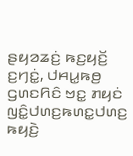ꤔꤟꤤꤘꤢꤦ꤬ ꤒꤢ꤬ꤟꤢꤩ꤬ ꤢ꤬ꤚꤢꤦ꤭, ꤓꤌꤣ꤭ꤒꤥ꤬ ꤞꤛꤢꤖꤢꤨ ꤠꤢ꤭ ꤊꤟꤢꤦ ꤜꤢꤨ꤭ꤓꤛꤢ꤬ꤒꤛꤢ꤭ꤓꤛꤢ꤬ ꤒꤟꤢꤧ꤬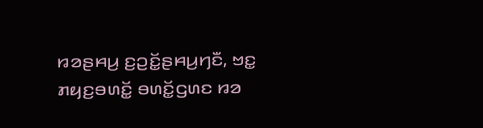ꤙꤤꤔꤌꤣ꤬ ꤢ꤬ꤑꤢꤩ꤭ꤔꤌꤣ꤬ꤚꤢꤪ, ꤠꤢ꤭ ꤊꤟꤢ꤬ꤋꤛꤢꤩ꤭ ꤋꤛꤢꤩ꤭ꤞꤛꤢ ꤙꤤ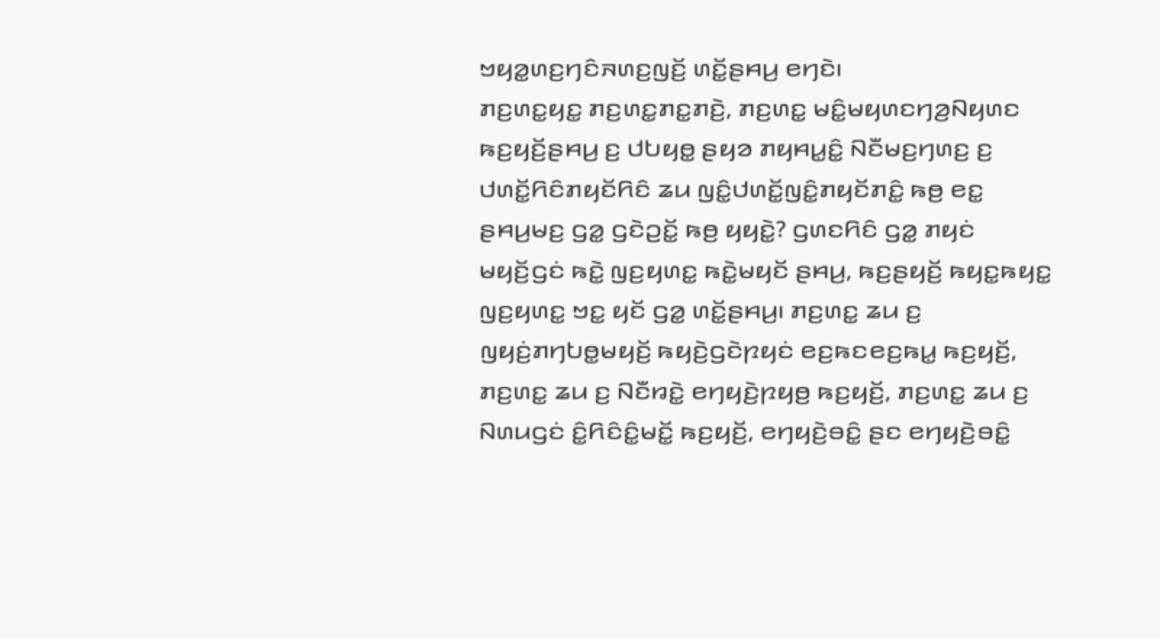ꤠꤟꤤ꤭ꤛꤢ꤬ꤚꤢꤨꤏꤛꤢ꤬ꤜꤢꤩ꤬ ꤛꤢꤩ꤭ꤔꤌꤣ꤬ ꤕꤚꤢꤧ꤯
ꤊꤢ꤬ꤛꤢ꤭ꤟꤢ꤭ ꤊꤢ꤬ꤛꤢ꤭ꤊꤢ꤭ꤊꤢꤧ꤬, ꤊꤢ꤬ꤛꤢ꤭ ꤗꤢꤨ꤭ꤗꤟꤛꤢꤚꤤ꤬ꤡꤟꤛꤢ ꤒꤢ꤬ꤟꤢꤩ꤬ꤔꤌꤣ꤬ ꤢ꤬ ꤓꤝꤟꤥ꤭ ꤔꤟꤤ ꤊꤟꤌꤣ꤭ꤢꤨ꤭ ꤡꤢꤪꤗꤢ꤬ꤚꤛꤢ꤬ ꤢ꤬ ꤓꤛꤢꤩ꤭ꤖꤢꤨꤊꤟꤢꤩꤖꤢꤨ ꤘꤣ ꤜꤢꤨ꤭ꤓꤛꤢꤩ꤭ꤜꤢꤨ꤭ꤊꤟꤢꤩꤊꤢꤨ꤭ ꤒꤥ꤬ ꤕꤢ꤭ ꤔꤌꤣ꤬ꤗꤢ꤬ ꤞꤤ꤭ ꤞꤢꤧꤑꤢꤩ꤭ ꤒꤥ꤬ ꤟꤟꤢꤧ꤭? ꤞꤛꤢꤖꤢꤨ ꤞꤤ꤭ ꤊꤟꤢꤦ ꤗꤟꤢꤩ꤬ꤞꤢꤦ ꤒꤢꤧ꤭ ꤜꤢ꤬ꤟꤛꤢ꤭ ꤒꤢꤧ꤭ꤗꤟꤢꤩ ꤔꤌꤣ꤬, ꤒꤢ꤬ꤔꤟꤢꤩ꤬ ꤒꤟꤢ꤭ꤒꤟꤢ꤭ ꤜꤢ꤬ꤟꤛꤢ꤭ ꤠꤢ꤭ ꤟꤢꤩ ꤞꤤ꤭ ꤛꤢꤩ꤭ꤔꤌꤣ꤬꤯ ꤊꤢ꤬ꤛꤢ꤭ ꤘꤣ ꤢ꤬ ꤜꤟꤢꤦ꤬ꤊꤚꤝꤥ꤭ꤗꤟꤢꤩ꤬ ꤒꤟꤢꤧ꤬ꤞꤢꤧꤐꤟꤢꤦ ꤕꤢ꤬ꤒꤢꤕꤢ꤬ꤒꤣ꤭ ꤒꤢ꤬ꤟꤢꤩ꤬, ꤊꤢ꤬ꤛꤢ꤭ ꤘꤣ ꤢ꤬ ꤡꤢꤪꤙꤢꤧ꤭ ꤕꤚꤟꤢꤧ꤬ꤐꤟꤥ꤬ ꤒꤢ꤬ꤟꤢꤩ꤬, ꤊꤢ꤬ꤛꤢ꤭ ꤘꤣ ꤢ꤬ ꤡꤛꤣꤞꤢꤦ ꤢꤨ꤭ꤖꤢꤨꤢꤨ꤭ꤗꤢꤩ꤭ ꤒꤢ꤬ꤟꤢꤩ꤬, ꤕꤚꤟꤢꤧ꤬ꤋꤢꤨ꤭ ꤔꤢ ꤕꤚꤟꤢꤧ꤬ꤋꤢꤨ꤭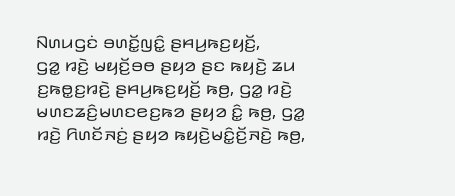ꤡꤛꤣꤞꤢꤦ ꤋꤛꤢꤩ꤭ꤜꤢꤨ꤭ ꤔꤌꤣ꤬ꤒꤢ꤬ꤟꤢꤩ꤬,
ꤞꤤ꤭ ꤙꤢꤧ꤬ ꤗꤟꤢꤩ꤬ꤋꤥ ꤔꤟꤤ ꤔꤢ ꤒꤟꤢꤧ꤬ ꤘꤣ ꤢ꤬ꤒꤥ꤭ꤢ꤬ꤙꤢꤧ꤬ ꤔꤌꤣ꤬ꤒꤢ꤬ꤟꤢꤩ꤬ ꤒꤥ꤬, ꤞꤤ꤭ ꤙꤢꤧ꤬ ꤗꤛꤢꤘꤢꤨ꤬ꤗꤛꤢꤕꤢ꤬ꤒꤤ ꤔꤟꤤ ꤢꤨ꤭ ꤒꤥ꤬, ꤞꤤ꤭ ꤙꤢꤧ꤬ ꤖꤛꤢꤩꤏꤢꤦ꤬ ꤔꤟꤤ ꤒꤟꤢꤧ꤬ꤗꤢꤨ꤭ꤢꤩ꤬ꤏꤢꤧ꤬ ꤒꤥ꤬,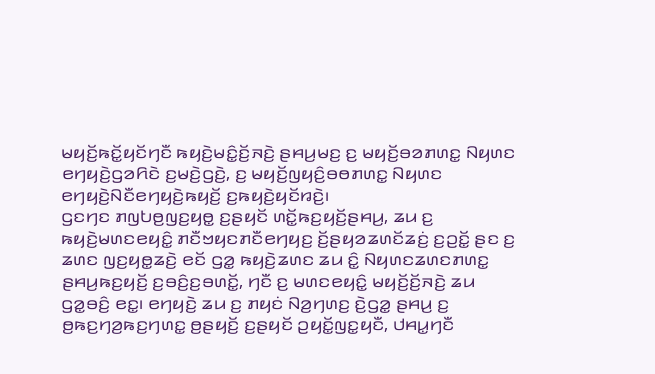ꤗꤟꤢꤩ꤬ꤒꤢꤩ꤭ꤟꤢꤩꤚꤢꤪ ꤒꤟꤢꤧ꤬ꤗꤢꤨ꤭ꤢꤩ꤬ꤏꤢꤧ꤬ ꤔꤌꤣ꤬ꤗꤢ꤬ ꤢ꤬ ꤗꤟꤢꤩ꤬ꤋꤤꤊꤛꤢ꤭ ꤡꤟꤛꤢ ꤕꤚꤟꤢꤧ꤬ꤞꤤꤖꤢꤧ ꤢ꤬ꤗꤢꤧ꤬ꤞꤢꤧ꤬, ꤢ꤬ ꤗꤟꤢꤩ꤬ꤜꤟꤢꤨ꤬ꤋꤥꤊꤛꤢ꤭ ꤡꤟꤛꤢ ꤕꤚꤟꤢꤧ꤬ꤡꤢꤪꤕꤚꤟꤢꤧ꤬ꤒꤟꤢꤩ꤬ ꤢ꤬ꤒꤟꤢꤧ꤬ꤟꤢꤩꤙꤢꤧ꤬꤯
ꤞꤢꤚꤢ ꤊꤜꤝꤥ꤬ꤜꤢ꤬ꤟꤥ꤭ ꤢ꤬ꤔꤟꤢꤩ ꤛꤢꤩ꤭ꤒꤢ꤬ꤟꤢꤩ꤬ꤔꤌꤣ꤬, ꤘꤣ ꤢ꤬ ꤒꤟꤢꤧ꤬ꤗꤛꤢꤕꤟꤢꤨ꤭ ꤊꤢꤪꤠꤟꤢꤊꤢꤪꤕꤚꤟꤢ꤬ ꤢꤩ꤬ꤔꤟꤤꤘꤛꤢꤩꤘꤢꤦ꤬ ꤢ꤬ꤑꤢꤩ꤭ ꤔꤢ ꤢ꤬ ꤘꤛꤢ ꤜꤢ꤬ꤟꤥ꤭ꤘꤢꤧ꤬ ꤕꤢꤩ ꤞꤤ꤭ ꤒꤟꤢꤧ꤬ꤘꤛꤢ ꤘꤣ ꤢꤨ꤭ ꤡꤟꤛꤢꤘꤛꤢꤊꤛꤢ꤭ ꤔꤌꤣ꤬ꤒꤢ꤬ꤟꤢꤩ꤬ ꤢ꤬ꤋꤢꤨ꤬ꤢ꤬ꤋꤛꤢꤩ꤭, ꤚꤢꤪ ꤢ꤬ ꤗꤛꤢꤕꤟꤢꤨ꤭ ꤗꤟꤢꤩ꤬ꤢꤩ꤬ꤏꤢꤧ꤬ ꤘꤣ ꤞꤤ꤭ꤋꤢꤨ꤬ ꤕꤢ꤭꤯ ꤕꤚꤟꤢꤧ꤬ ꤘꤣ ꤢ꤬ ꤊꤟꤢꤦ ꤡꤤ꤬ꤚꤛꤢ꤬ ꤢꤧ꤬ꤞꤤ꤭ ꤔꤌꤣ꤬ ꤢ꤬ ꤥ꤬ꤒꤢ꤬ꤚꤤ꤬ꤒꤢ꤬ꤚꤛꤢ꤭ ꤥ꤬ꤔꤟꤢꤩ꤬ ꤢ꤬ꤔꤟꤢꤩ ꤑꤟꤢꤩ꤭ꤜꤢ꤭ꤟꤢꤪ, ꤓꤌꤣ꤭ꤚꤢꤪ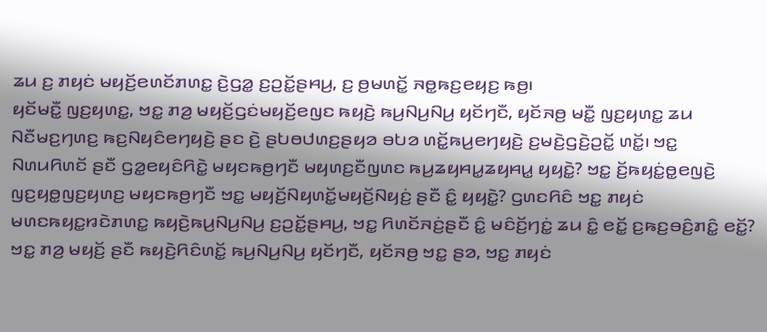ꤘꤣ ꤢ꤬ ꤊꤟꤢꤦ ꤗꤟꤢꤩ꤬ꤕꤛꤢꤩꤊꤛꤢ꤭ ꤢꤧ꤬ꤞꤤ꤭ ꤢ꤬ꤑꤢꤩ꤭ꤔꤌꤣ꤬, ꤢ꤬ ꤥ꤬ꤗꤛꤢꤩ꤭ ꤏꤥ꤭ꤒꤢ꤬ꤕꤟꤢ꤬ ꤒꤥ꤬꤯
ꤟꤢꤩꤗꤢꤪ꤭ ꤜꤢ꤬ꤟꤛꤢ꤭, ꤠꤢ꤭ ꤊꤤ꤬ ꤗꤟꤢꤩ꤬ꤞꤢꤦꤗꤟꤢꤩ꤬ꤕꤜꤢ ꤒꤟꤢꤧ꤬ ꤒꤣ꤬ꤡꤣ꤬ꤡꤣ꤬ ꤟꤢꤩꤚꤢꤪ, ꤟꤢꤩꤏꤥ꤬ ꤗꤢꤪ꤭ ꤜꤢ꤬ꤟꤛꤢ꤭ ꤘꤣ ꤡꤢꤪꤗꤢ꤬ꤚꤛꤢ꤬ ꤒꤢ꤬ꤡꤟꤢꤨꤕꤚꤟꤢꤧ꤬ ꤔꤢ ꤢꤧ꤬ ꤔꤝꤥꤓꤛꤢ꤬ꤔꤟꤤ ꤋꤝꤤ ꤛꤢꤩ꤭ꤒꤣ꤬ꤕꤚꤟꤢꤧ꤬ ꤢ꤬ꤗꤢꤧ꤬ꤞꤢꤧ꤬ꤑꤢꤩ꤭ ꤛꤢꤩ꤭꤯ ꤠꤢ꤭ ꤡꤛꤣꤖꤛꤢꤩ ꤔꤢꤪ ꤞꤤ꤭ꤕꤟꤢꤨꤖꤢꤧ꤭ ꤗꤟꤢꤒꤥ꤬ꤚꤢꤪ ꤗꤟꤛꤢ꤬ꤢꤪꤜꤛꤢ ꤒꤣ꤬ꤘꤟꤌꤣ꤭ꤘꤟꤌꤣ꤭ ꤟꤟꤢꤧ꤭? ꤠꤢ꤭ ꤢꤩ꤬ꤒꤟꤢꤦ꤭ꤥ꤭ꤕꤜꤢꤧ꤬ ꤜꤢ꤬ꤟꤥ꤭ꤜꤢ꤬ꤟꤛꤢ꤬ ꤗꤟꤢꤒꤥ꤬ꤚꤢꤪ ꤠꤢ꤭ ꤗꤟꤢꤩ꤬ꤡꤟꤛꤢꤩ꤭ꤗꤟꤢꤩ꤬ꤡꤟꤢꤦ꤬ ꤔꤢꤪ ꤢꤨ꤭ ꤟꤟꤢꤧ꤭? ꤞꤛꤢꤖꤢꤨ ꤠꤢ꤭ ꤊꤟꤢꤦ ꤗꤛꤢꤒꤟꤢ꤭ꤙꤢꤧꤊꤛꤢ꤭ ꤒꤟꤢꤧ꤬ꤒꤣ꤬ꤡꤣ꤬ꤡꤣ꤬ ꤢ꤬ꤑꤢꤩ꤭ꤔꤌꤣ꤬, ꤠꤢ꤭ ꤖꤛꤢꤩꤏꤢꤦ꤬ꤔꤢꤪ ꤢꤨ꤭ ꤗꤢꤨꤢꤩ꤬ꤚꤢꤦ꤭ ꤘꤣ ꤢꤨ꤭ ꤕꤢꤩ꤭ ꤢ꤬ꤒꤢ꤬ꤋꤢꤨ꤬ꤊꤢꤨ꤭ ꤕꤢꤩ꤭? ꤠꤢ꤭ ꤊꤤ꤬ ꤗꤟꤢꤩ꤬ ꤔꤢꤪ ꤒꤟꤢꤧ꤬ꤖꤢꤨꤛꤢꤩ꤭ ꤒꤣ꤬ꤡꤣ꤬ꤡꤣ꤬ ꤟꤢꤩꤚꤢꤪ, ꤟꤢꤩꤏꤥ꤬ ꤠꤢ꤭ ꤔꤤ, ꤠꤢ꤭ ꤊꤟꤢꤦ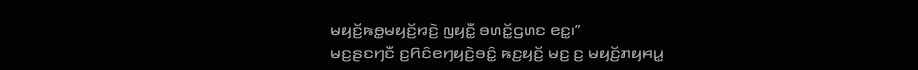ꤗꤟꤢꤩ꤬ꤒꤥ꤭ꤗꤟꤢꤩ꤬ꤙꤢꤧ꤬ ꤜꤟꤢꤪ꤭ ꤋꤛꤢꤩ꤭ꤞꤛꤢ ꤕꤢ꤭꤯”
ꤗꤢ꤬ꤔꤢꤚꤢꤪ ꤢ꤬ꤖꤢꤨꤕꤚꤟꤢꤧ꤬ꤋꤢꤨ꤭ ꤒꤢ꤬ꤟꤢꤩ꤬ ꤗꤢ꤬ ꤢ꤬ ꤗꤟꤢꤩ꤬ꤊꤟꤌꤣ꤭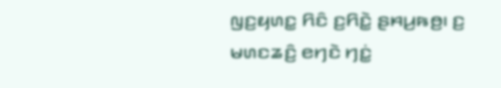ꤜꤢ꤬ꤟꤛꤢ꤭ ꤖꤢꤨ ꤢ꤬ꤖꤢꤧ꤭ ꤔꤌꤣ꤬ꤒꤥ꤬꤯ ꤢ꤬ ꤗꤛꤢꤘꤢꤨ꤬ ꤕꤚꤢꤧ ꤚꤢꤦ꤭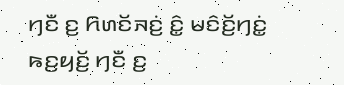ꤚꤢꤪ ꤢ꤬ ꤖꤛꤢꤩꤏꤢꤦ꤬ ꤢꤨ꤭ ꤗꤢꤨꤢꤩ꤬ꤚꤢꤦ꤭ ꤒꤢ꤬ꤟꤢꤩ꤬ ꤚꤢꤪ ꤢ꤬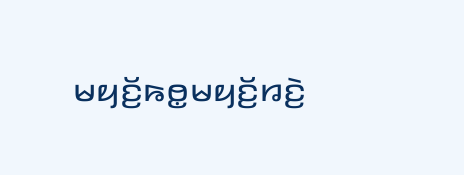ꤗꤟꤢꤩ꤬ꤒꤥ꤭ꤗꤟꤢꤩ꤬ꤙꤢꤧ꤬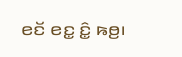ꤕꤢꤩ ꤕꤢ꤭ ꤢꤨ꤭ ꤒꤥ꤬꤯